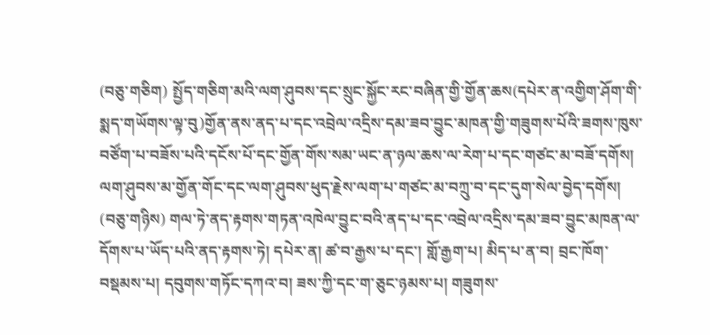(བཅུ་གཅིག) སྤྱོད་གཅིག་མའི་ལག་ཤུབས་དང་སྲུང་སྐྱོང་རང་བཞིན་གྱི་གྱོན་ཆས(དཔེར་ན་འགྱིག་ཤོག་གི་སྨད་གཡོགས་ལྟ་བུ)གྱོན་ནས་ནད་པ་དང་འབྲེལ་འདྲིས་དམ་ཟབ་བྱུང་མཁན་གྱི་གཟུགས་པོའི་ཟགས་ཁུས་བཙོག་པ་བཟོས་པའི་དངོས་པོ་དང་གྱོན་གོས་སམ་ཡང་ན་ཉལ་ཆས་ལ་རེག་པ་དང་གཙང་མ་བཟོ་དགོས། ལག་ཤུབས་མ་གྱོན་གོང་དང་ལག་ཤུབས་ཕུད་རྗེས་ལག་པ་གཙང་མ་བཀྲུ་བ་དང་དུག་སེལ་བྱེད་དགོས།
(བཅུ་གཉིས) གལ་ཏེ་ནད་རྟགས་གཏན་འཁེལ་བྱུང་བའི་ནད་པ་དང་འབྲེལ་འདྲིས་དམ་ཟབ་བྱུང་མཁན་ལ་དོགས་པ་ཡོད་པའི་ནད་རྟགས་ཏེ། དཔེར་ན། ཚ་བ་རྒྱས་པ་དང་། གློ་རྒྱག་པ། མིད་པ་ན་བ། བྲང་ཁོག་བསྡམས་པ། དབུགས་གཏོང་དཀའ་བ། ཟས་ཀྱི་དང་ག་ཅུང་ཉམས་པ། གཟུགས་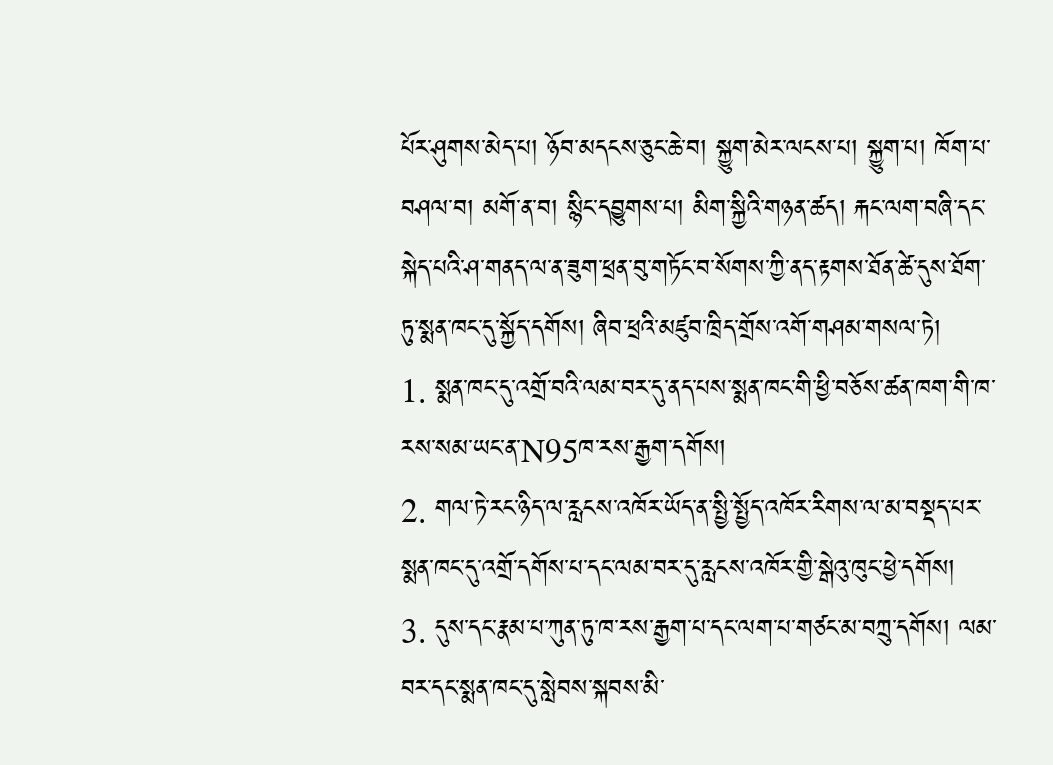པོར་ཤུགས་མེད་པ། ཉོབ་མདངས་ཅུང་ཆེ་བ། སྐྱུག་མེར་ལངས་པ། སྐྱུག་པ། ཁོག་པ་བཤལ་བ། མགོ་ན་བ། སྙིང་དབྱུགས་པ། མིག་སྐྱིའི་གཉན་ཚད། རྐང་ལག་བཞི་དང་སྐེད་པའི་ཤ་གནད་ལ་ན་ཟུག་ཕྲན་བུ་གཏོང་བ་སོགས་ཀྱི་ནད་རྟགས་ཐོན་ཚེ་དུས་ཐོག་ཏུ་སྨན་ཁང་དུ་སྐྱོད་དགོས། ཞིབ་ཕྲའི་མཛུབ་ཁྲིད་གྲོས་འགོ་གཤམ་གསལ་ཏེ།
1. སྨན་ཁང་དུ་འགྲོ་བའི་ལམ་བར་དུ་ནད་པས་སྨན་ཁང་གི་ཕྱི་བཅོས་ཚན་ཁག་གི་ཁ་རས་སམ་ཡང་ན་N95ཁ་རས་རྒྱག་དགོས།
2. གལ་ཏེ་རང་ཉིད་ལ་རླངས་འཁོར་ཡོད་ན་སྤྱི་སྤྱོད་འཁོར་རིགས་ལ་མ་བསྡད་པར་སྨན་ཁང་དུ་འགྲོ་དགོས་པ་དང་ལམ་བར་དུ་རླངས་འཁོར་གྱི་སྒེའུ་ཁུང་ཕྱེ་དགོས།
3. དུས་དང་རྣམ་པ་ཀུན་ཏུ་ཁ་རས་རྒྱག་པ་དང་ལག་པ་གཙང་མ་བཀྲུ་དགོས། ལམ་བར་དང་སྨན་ཁང་དུ་སླེབས་སྐབས་མི་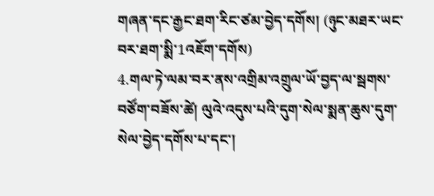གཞན་དང་རྒྱང་ཐག་རིང་ཙམ་བྱེད་དགོས། (ཉུང་མཐར་ཡང་བར་ཐག་སྨི་1འཇོག་དགོས)
4.གལ་ཏེ་ལམ་བར་ནས་འགྲིམ་འགྲུལ་ཡོ་བྱད་ལ་སྦགས་བཙོག་བཟོས་ཚེ། ལུའེ་འདུས་པའི་དུག་སེལ་སྨན་ཆུས་དུག་སེལ་བྱེད་དགོས་པ་དང་།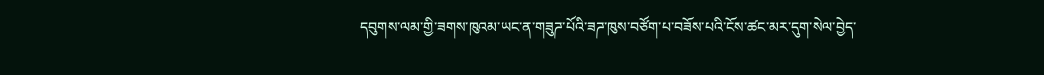དབུགས་ལམ་གྱི་ཟགས་ཁུའམ་ཡང་ན་གཟུཌ་པོའི་ཟཌ་ཁུས་བཙོག་པ་བཟོས་པའི་ངོས་ཚང་མར་དུག་སེལ་བྱེད་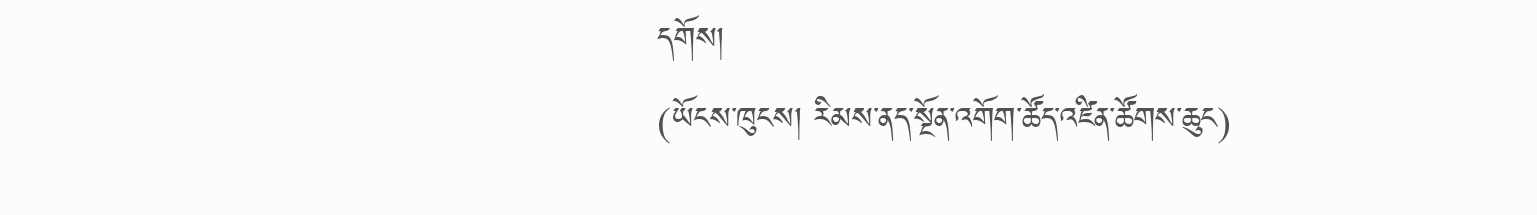དགོས།
(ཡོངས་ཁུངས། རིམས་ནད་སྔོན་འགོག་ཚོད་འཛིན་ཚོགས་ཆུང)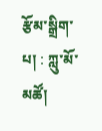རྩོམ་སྒྲིག་པ། : ཀླུ་མོ་མཚོ།